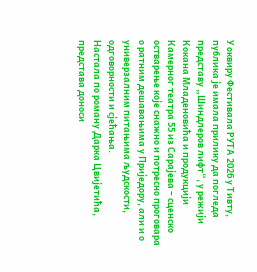У оквиру Фестивала РУТА 2026 у Тивту, публика је имала прилику да погледа представу „Шиндлеров лифт“, у режији Кокана Младеновића и продукцији Камерног театра 55 из Сарајева – сценско остварење које снажно и потресно проговара о ратним дешавањима у Приједору, али и о универзалним питањима људскости, одговорности и сјећања.
Настала по роману Дарка Цвијетића, представа доноси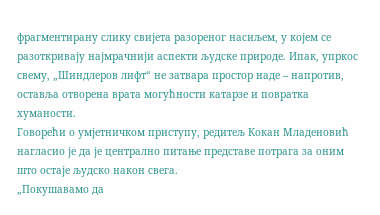фрагментирану слику свијета разореног насиљем, у којем се разоткривају најмрачнији аспекти људске природе. Ипак, упркос свему, „Шиндлеров лифт“ не затвара простор наде – напротив, оставља отворена врата могућности катарзе и повратка хуманости.
Говорећи о умјетничком приступу, редитељ Кокан Младеновић нагласио је да је централно питање представе потрага за оним што остаје људско након свега.
„Покушавамо да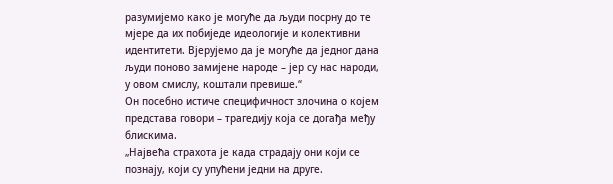разумијемо како је могуће да људи посрну до те мјере да их побиједе идеологије и колективни идентитети. Вјерујемо да је могуће да једног дана људи поново замијене народе – јер су нас народи, у овом смислу, коштали превише.“
Он посебно истиче специфичност злочина о којем представа говори – трагедију која се догађа међу блискима.
„Највећа страхота је када страдају они који се познају, који су упућени једни на друге.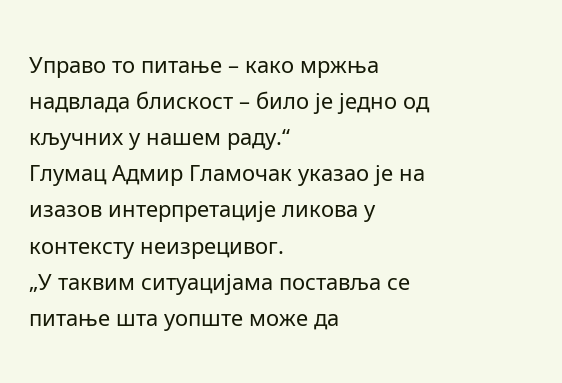Управо то питање – како мржња надвлада блискост – било је једно од кључних у нашем раду.“
Глумац Адмир Гламочак указао је на изазов интерпретације ликова у контексту неизрецивог.
„У таквим ситуацијама поставља се питање шта уопште може да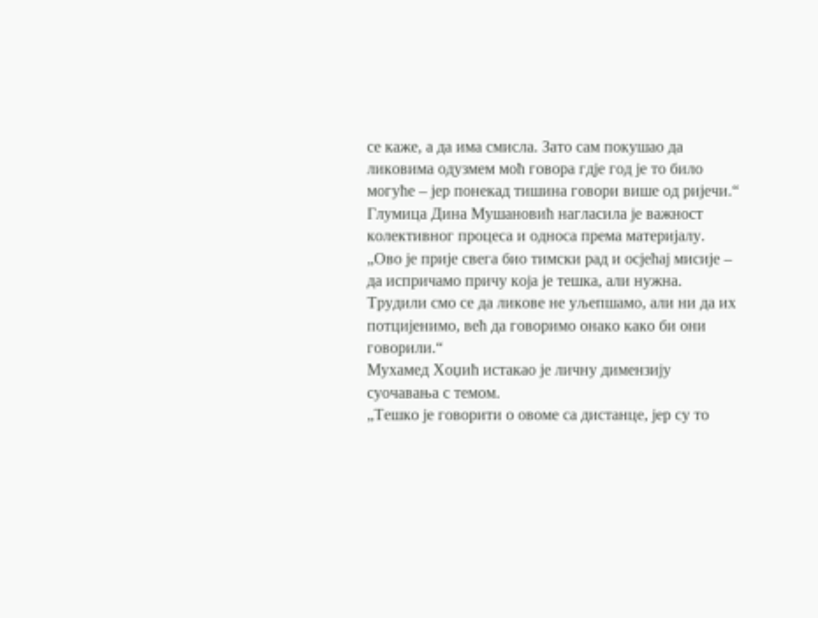се каже, а да има смисла. Зато сам покушао да ликовима одузмем моћ говора гдје год је то било могуће – јер понекад тишина говори више од ријечи.“
Глумица Дина Мушановић нагласила је важност колективног процеса и односа према материјалу.
„Ово је прије свега био тимски рад и осјећај мисије – да испричамо причу која је тешка, али нужна. Трудили смо се да ликове не уљепшамо, али ни да их потцијенимо, већ да говоримо онако како би они говорили.“
Мухамед Хоџић истакао је личну димензију суочавања с темом.
„Тешко је говорити о овоме са дистанце, јер су то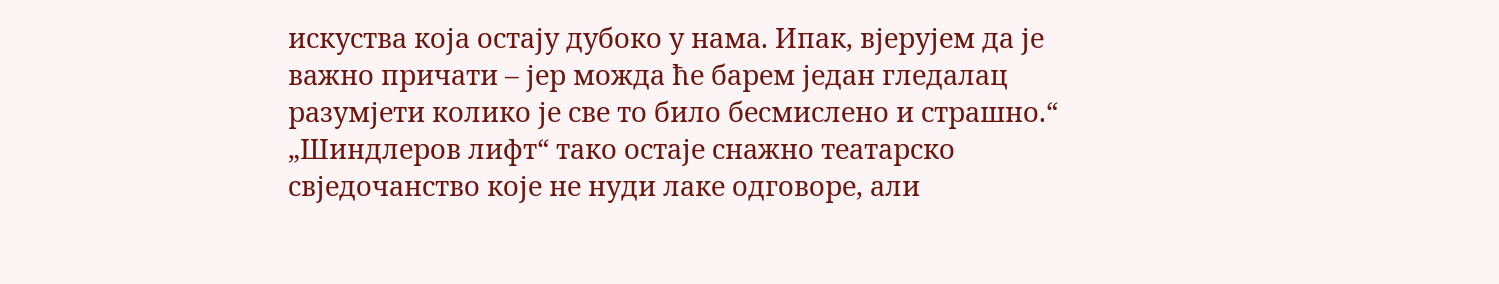искуства која остају дубоко у нама. Ипак, вјерујем да је важно причати – јер можда ће барем један гледалац разумјети колико је све то било бесмислено и страшно.“
„Шиндлеров лифт“ тако остаје снажно театaрско свједочанство које не нуди лаке одговоре, али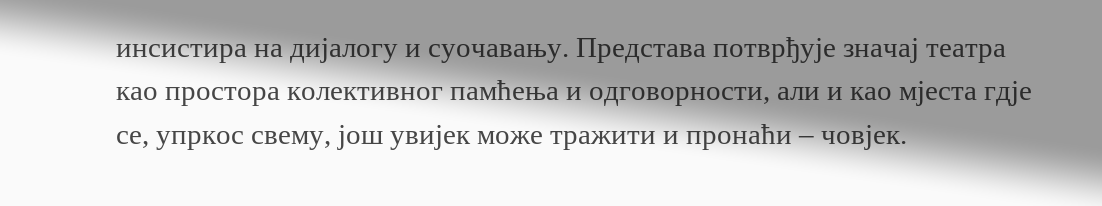инсистира на дијалогу и суочавању. Представа потврђује значај театра као простора колективног памћења и одговорности, али и као мјеста гдје се, упркос свему, још увијек може тражити и пронаћи – човјек.